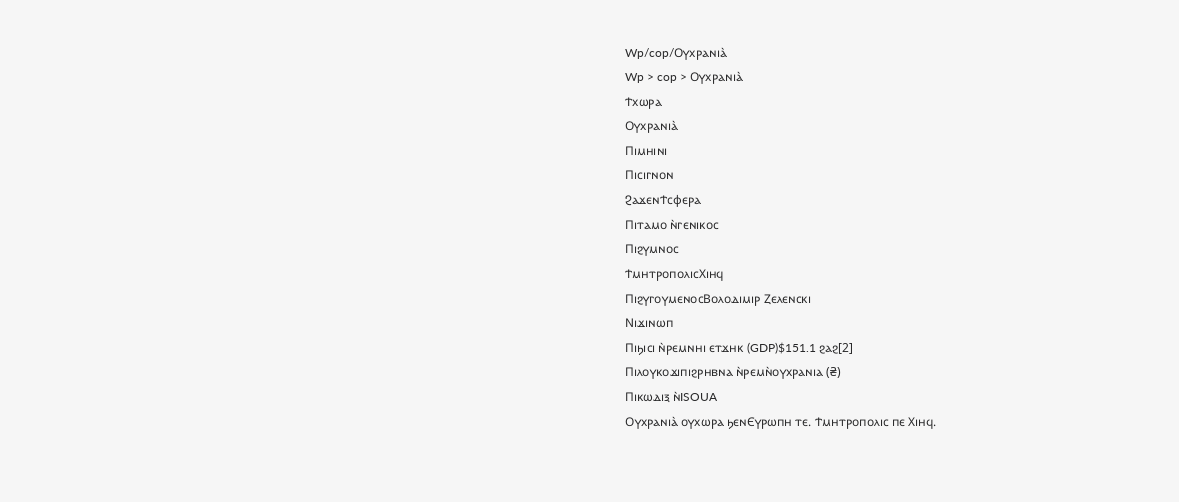Wp/cop/Ⲟⲩⲭⲣⲁⲛⲓⲁ̀
Wp > cop > Ⲟⲩⲭⲣⲁⲛⲓⲁ̀
Ϯⲭⲱⲣⲁ
Ⲟⲩⲭⲣⲁⲛⲓⲁ̀
Ⲡⲓⲙⲏⲓⲛⲓ
Ⲡⲓⲥⲓⲅⲛⲟⲛ
ϨⲁϫⲉⲛϮⲥⲫⲉⲣⲁ
Ⲡⲓⲧⲁⲙⲟ ⲛ̀ⲅⲉⲛⲓⲕⲟⲥ
Ⲡⲓϩⲩⲙⲛⲟⲥ
ϮⲙⲏⲧⲣⲟⲡⲟⲗⲓⲥⲬⲓⲏϥ
ⲠⲓϩⲩⲅⲟⲩⲙⲉⲛⲟⲥⲂⲟⲗⲟⲇⲓⲙⲓⲣ Ⲍⲉⲗⲉⲛⲥⲕⲓ
Ⲛⲓϫⲓⲛⲱⲡ
Ⲡⲓϧⲓⲥⲓ ⲛ̀ⲣⲉⲙⲛⲏⲓ ⲉⲧϫⲏⲕ (GDP)$151.1 ϩⲁϩ[2]
Ⲡⲓⲗⲟⲩⲕⲟϫⲓⲡⲓϩⲣⲏⲃⲛⲁ ⲛ̀ⲣⲉⲙⲛ̀ⲟⲩⲭⲣⲁⲛⲓⲁ (₴)
Ⲡⲓⲕⲱⲇⲓⲝ ⲛ̀ISOUA
Ⲟⲩⲭⲣⲁⲛⲓⲁ̀ ⲟⲩⲭⲱⲣⲁ ϧⲉⲛⲈⲩⲣⲱⲡⲏ ⲧⲉ. Ϯⲙⲏⲧⲣⲟⲡⲟⲗⲓⲥ ⲡⲉ Ⲭⲓⲏϥ.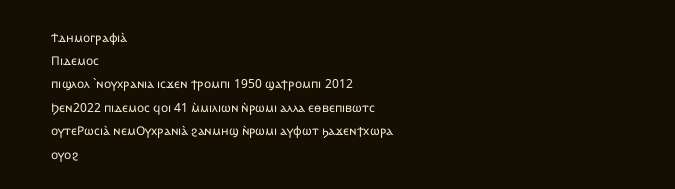Ϯⲇⲏⲙⲟⲅⲣⲁⲫⲓⲁ̀
Ⲡⲓⲇⲉⲙⲟⲥ
ⲡⲓϣⲗⲟⲗ `ⲛⲟⲩⲭⲣⲁⲛⲓⲁ ⲓⲥϫⲉⲛ ϯⲣⲟⲙⲡⲓ 1950 ϣⲁϯⲣⲟⲙⲡⲓ 2012
Ϧⲉⲛ2022 ⲡⲓⲇⲉⲙⲟⲥ ϥⲟⲓ 41 ⲙ̀ⲙⲓⲗⲓⲱⲛ ⲛ̀ⲣⲱⲙⲓ ⲁⲗⲗⲁ ⲉⲑⲃⲉⲡⲓⲃⲱⲧⲥ ⲟⲩⲧⲉⲢⲱⲥⲓⲁ̀ ⲛⲉⲙⲞⲩⲭⲣⲁⲛⲓⲁ̀ ϩⲁⲛⲙⲏϣ ⲛ̀ⲣⲱⲙⲓ ⲁⲩⲫⲱⲧ ϧⲁϫⲉⲛϯⲭⲱⲣⲁ ⲟⲩⲟϩ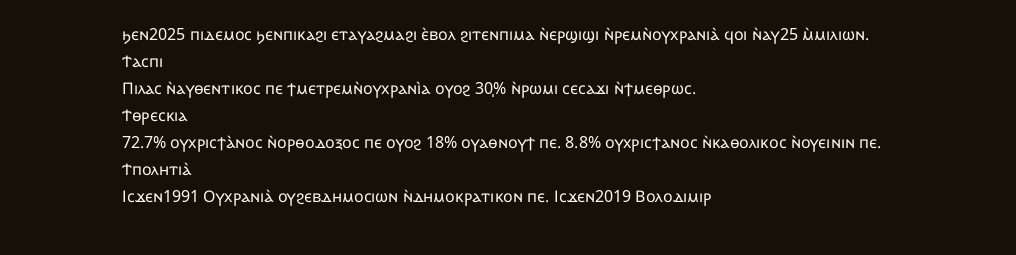ϧⲉⲛ2025 ⲡⲓⲇⲉⲙⲟⲥ ϧⲉⲛⲡⲓⲕⲁϩⲓ ⲉⲧⲁⲩⲁϩⲙⲁϩⲓ ⲉ̀ⲃⲟⲗ ϩⲓⲧⲉⲛⲡⲓⲙⲁ ⲛ̀ⲉⲣϣⲓϣⲓ ⲛ̀ⲣⲉⲙⲛ̀ⲟⲩⲭⲣⲁⲛⲓⲁ̀ ϥⲟⲓ ⲛ̀ⲁⲩ25 ⲙ̀ⲙⲓⲗⲓⲱⲛ.
Ϯⲁⲥⲡⲓ
Ⲡⲓⲗⲁⲥ ⲛ̀ⲁⲩⲑⲉⲛⲧⲓⲕⲟⲥ ⲡⲉ ϯⲙⲉⲧⲣⲉⲙⲛ̀ⲟⲩⲭⲣⲁⲛⲓ̀ⲁ ⲟⲩⲟϩ 30̩% ⲛ̀ⲣⲱⲙⲓ ⲥⲉⲥⲁϫⲓ ⲛ̀ϯⲙⲉⲑⲣⲱⲥ.
Ϯⲑⲣⲉⲥⲕⲓⲁ
72.7% ⲟⲩⲭⲣⲓⲥϯⲁ̀ⲛⲟⲥ ⲛ̀ⲟⲣⲑⲟⲇⲟⲝⲟⲥ ⲡⲉ ⲟⲩⲟϩ 18% ⲟⲩⲁⲑⲛⲟⲩϯ ⲡⲉ. 8.8% ⲟⲩⲭⲣⲓⲥϯⲁⲛⲟⲥ ⲛ̀ⲕⲁⲑⲟⲗⲓⲕⲟⲥ ⲛ̀ⲟⲩⲉⲓⲛⲓⲛ ⲡⲉ.
Ϯⲡⲟⲗⲏⲧⲓⲁ̀
Ⲓⲥϫⲉⲛ1991 Ⲟⲩⲭⲣⲁⲛⲓⲁ̀ ⲟⲩϩⲉⲃⲇⲏⲙⲟⲥⲓⲱⲛ ⲛ̀ⲇⲏⲙⲟⲕⲣⲁⲧⲓⲕⲟⲛ ⲡⲉ. Ⲓⲥϫⲉⲛ2019 Ⲃⲟⲗⲟⲇⲓⲙⲓⲣ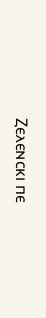Ⲍⲉⲗⲉⲛⲥⲕⲓ ⲡⲉ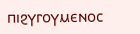ⲡⲓϩⲩⲅⲟⲩⲙⲉⲛⲟⲥ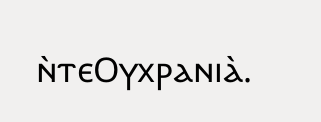ⲛ̀ⲧⲉⲞⲩⲭⲣⲁⲛⲓⲁ̀.